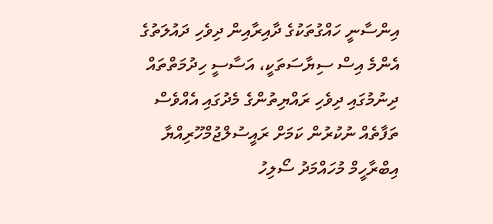އިންސާނީ ހައްގުތަކުގެ ދާއިރާއިން ދިވެހި ދައުލަތުގެ އެންމެ އިސް ސިޔާސަތަކީ، އަސާސީ ހިދުމަތްތައް ދިނުމުގައި ދިވެހި ރައްޔިތުންގެ މެދުގައި އެއްވެސް ތަފާތެއް ނުކުރުން ކަމަށް ރައީސުލްޖުމްހޫރިއްޔާ އިބްރާހީމް މުހައްމަދު ސޯލިހު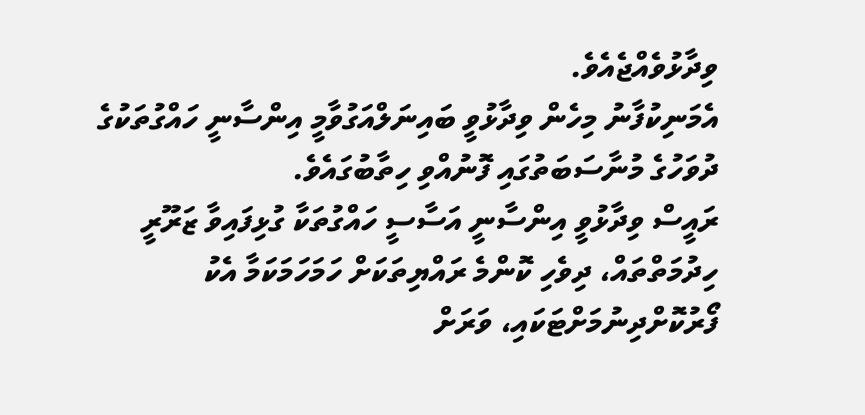ވިދާޅުވެއްޖެއެވެ.
އެމަނިކުފާނު މިހެން ވިދާޅުވީ ބައިނަލްއަގުވާމީ އިންސާނީ ހައްގުތަކުގެ ދުވަހުގެ މުނާސަބަތުގައި ފޮނުއްވި ހިތާބުގައެވެ.
ރައީސް ވިދާޅުވީ އިންސާނީ އަސާސީ ހައްގުތަކާ ގުޅިފައިވާ ޒަރޫރީ ހިދުމަތްތައް، ދިވެހި ކޮންމެ ރައްޔިތަކަށް ހަމަހަމަކަމާ އެކު ފޯރުކޮށްދިނުމަށްޓަކައި، ވަރަށް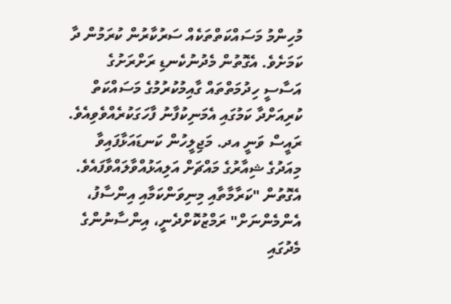މުހިންމު މަސައްކަތްތަކެއް ސަރުކާރުން ކުރަމުން ދާ ކަމަށެވެ. އެގޮތުން މެދުނުކެނޑި ރަށްރަށުގެ އަސާސީ ހިދުމަތްތައް ގާއިމުކުރުމުގެ މަސައްކަތް ކުރިއަށްދާ ކަމުގައި އެމަނިކުފާނު ފާހަގަކުރެއްވެވިއެވެ.
ރައީސް ވަނީ އދ. މަޖިލީހުން ކަނޑައަޅާފައިވާ މިއަދުގެ ޝިއާރުގެ މައްޗަށް އަލިއަޅުއްވާލައްވާފައެވެ. އެގޮތުން "ކަރާމާތާއި މިނިވަންކަމާއި އިންސާފު، އެންމެންނަށް" ރަމްޒުކޮށްދެނީ، އިންސާނުންގެ މެދުގައި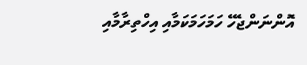އޮންނަންޖެހޭ ހަމަހަމަކަމާއި އިހްތިރާމާއި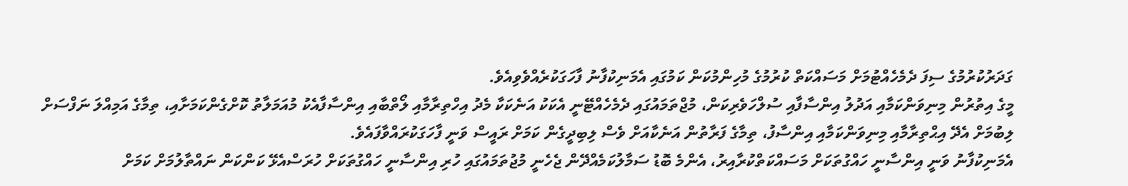ގަދަރުކުރުމުގެ ސިފަ ދެމެހެއްޓުމަށް މަސައްކަތް ކުރުމުގެ މުހިންމުކަން ކަމުގައި އެމަނިކުފާނު ފާހަގަކުރެއްވެވިއެވެ.
މީގެ އިތުރުން މިނިވަންކަމާއި އަދުލު އިންސާފާއި ސުލްހަވެރިކަން، މުޖްތަމައުގައި ދެމެހެއްޓޭނީ އެކަކު އަނެކަކާ މެދު އިހްތިރާމާއި ލޯތްބާއި އިންސާފާއެކު މުއަމަލާތު ކޮށްގެންކަމަށާއި، ތިމާގެ އަމިއްލަ ނަފްސަށް ލިބުމަށް އެދޭ އިޙްތިރާމާއި މިނިވަންކަމާއި އިންސާފު، ތިމާގެ ފަރާތުން އަނެކާއަށް ވެސް ލިބިދީގެން ކަމަށް ރައީސް ވަނީ ފާހަގަކުރައްވާފައެވެ.
އެމަނިކުފާނު ވަނީ އިންސާނީ ހައްގުތަކަށް މަސައްކަތްކުރާއިރު، އެންމެ ބޮޑު ސަމާލުކަމެއްދޭން ޖެހެނީ މުޖުތަމައުގައި ހުރި އިންސާނީ ހައްގުތަކަށް ހުރަސްއެޅޭ ކަންކަން ނައްތާލުމަށް ކަމަށް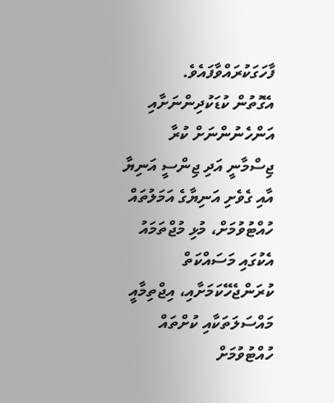ފާހަގަކުރައްވާފައެވެ.
އެގޮތުން ކުޑަކުދިންނަށާއި އަންހެނުންނަށް ކުރާ ޖިސްމާނީ އަދި ޖިންސީ އަނިޔާ އާއި ގެވެށި އަނިޔާގެ އަމަލުތައް ހުއްޓުވުމަށް، މުޅި މުޖްތަމައު އެކުގައި މަސައްކަތް ކުރަންޖެހޭކަމަށާއި، އިޖްތިމާއީ މައްސަލަތަކާއި ކުށްތައް ހުއްޓުވުމަށް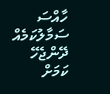ހާއްސަ ސަމާލުކަމެއް ދޭންޖެހޭ ކަމަށް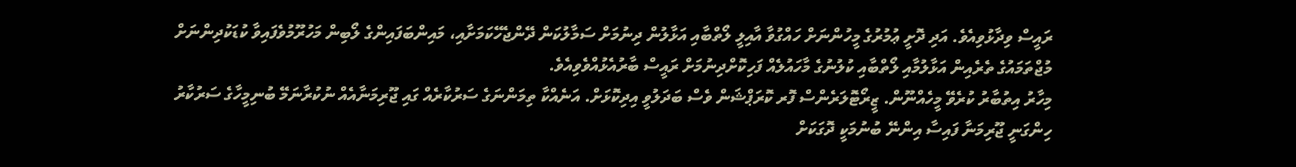ރައީސް ވިދާޅުވިއެވެ. އަދި ދޮށީ ޢުމުރުގެ މީހުންނަށް ހައްގުވާ އާއިލީ ލޯތްބާއި އަޅާލުން ދިނުމަށް ސަމާލުކަން ދޭންޖެހޭކަމަށާއި، މައިންބަފައިންގެ ލޯބިން މަހުރޫމުވެފައިވާ ކުޑަކުދިންނަށް މުޖްތަމައުގެ ތެރެއިން އަޅާލުމާއި ލޯތްބާއި ކުލުނުގެ މާހައުލެއް ފަހިކޮށްދިނުމަށް ރައީސް ބާރުއެޅުއްވެވިއެވެ.
މިހާރު އިތުބާރު ކުރެވޭ މީހެއްނޫން. ޒީރޯޓޮލަރެންސް ފޮރ ކޮރަޕްޝަން ވެސް ބަދަލުވީ އިދިކޮޅަށް. އަނެއްކާ ތިމަންނަގެ ސަރުކާރެއް ގައި ޖޫރިމަނާއެއް ނުކުރާނަމޭ ބުނިމީހާގެ ސަރުކާރު ހިންގަނީ ޖޫރިމަނާ ފައިސާ އިންނޭ ބުނުމަކީ ދޮގަކަށް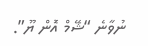ނުވާނެ “ޝޭމް އޮން ޔޫ”.